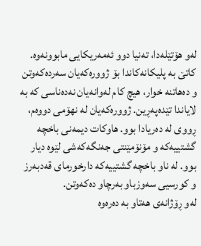لەو هۆتێلەدا، تەنیا دوو ئەمەریکایی مابوونەوە. کاتێ بە پلیکانەکاندا بۆ ژوورەکەیان سەردەکەوتن و دەهاتنە خوار، هیچ کام لەوانەیان نەدەناسی کە بە لایاندا تێدەپەڕین. ژوورەکەیان لە نهۆمی دووەم، ڕووی لە دەریادا بوو. هاوکات دیمەنی باخچە گشتییەکە و مۆنۆمێنتی جەنگەکەشی لێوە دیار بوو. لە ناو باخچە گشتییەکە دارخورمای قەدبەرز و کورسیی سەوزباو بەرچاو دەکەوتن.
لەو ڕۆژانەی هەتاو بە دەرەوە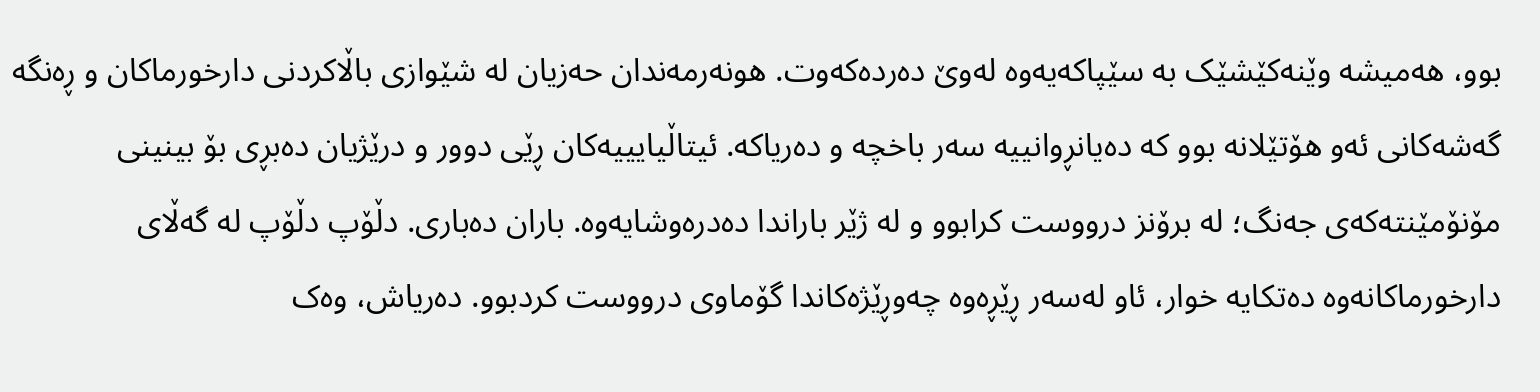بوو، هەمیشە وێنەکێشێک بە سێپاکەیەوە لەوێ دەردەکەوت. هونەرمەندان حەزیان لە شێوازی باڵاکردنی دارخورماکان و ڕەنگە گەشەکانی ئەو هۆتێلانە بوو کە دەیانڕوانییە سەر باخچە و دەریاکە. ئیتاڵیایییەکان ڕێی دوور و درێژیان دەبڕی بۆ بینینی مۆنۆمێنتەکەی جەنگ؛ لە برۆنز درووست کرابوو و لە ژێر باراندا دەدرەوشایەوە. باران دەباری. دڵۆپ دڵۆپ لە گەڵای دارخورماکانەوە دەتکایە خوار، ئاو لەسەر ڕێڕەوە چەوڕێژەکاندا گۆماوی درووست کردبوو. دەریاش، وەک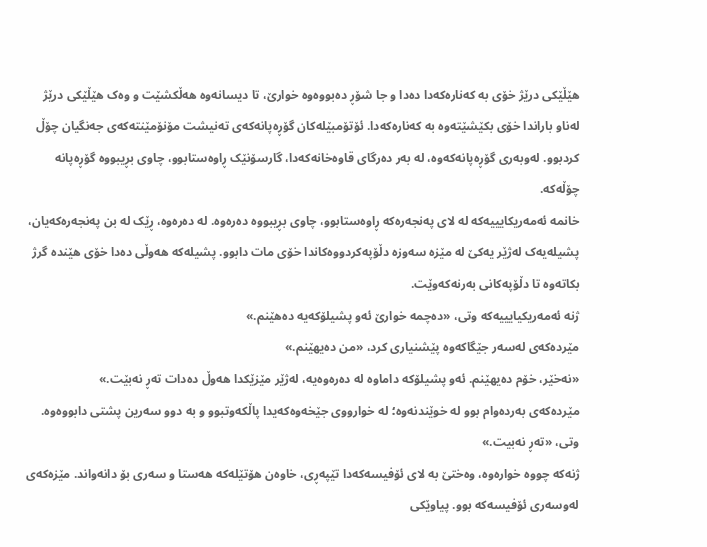هێڵێکی درێژ خۆی بە کەنارەکەدا دەدا و جا شۆڕ دەبووەوە خوارێ، تا دیسانەوە هەڵکشێت و وەک هێڵێکی درێژ لەناو باراندا خۆی بکێشێتەوە بە کەنارەکەدا. ئۆتۆمبێلەکان گۆڕەپانەکەی تەنیشت مۆنۆمێنتەکەی جەنگیان چۆڵ کردبوو. لەوبەری گۆڕەپانەکەوە، لە بەر دەرگای قاوەخانەکەدا، گارسۆنێک ڕاوەستابوو، چاوی بڕیبووە گۆڕەپانە چۆڵەکە.
خانمە ئەمەریکایییەکە لە لای پەنجەرەکە ڕاوەستابوو، چاوی بڕیبووە دەرەوە. لە دەرەوە، ڕێک لە بن پەنجەرەکەیان، پشیلەیەک لەژێر یەکێ لە مێزە سەوزە دڵۆپەکردووەکاندا خۆی مات دابوو. پشیلەکە هەوڵی دەدا خۆی هێندە گرژ بکاتەوە تا دڵۆپەکانی بەرنەکەوێت.
ژنە ئەمەریکیایییەکە وتی، «دەچمە خوارێ ئەو پشیلۆکەیە دەهێنم.»
مێردەکەی لەسەر جێگاکەوە پێشنیاری کرد، «من دەیهێنم.»
«نەخێر، خۆم دەیهێنم. ئەو پشیلۆکە داماوە لە دەرەوەیە، لەژێر مێزێکدا هەوڵ دەدات تەڕ نەبێت.»
مێردەکەی بەردەوام بوو لە خوێندنەوە؛ لە خوارووی جێخەوەکەیدا پاڵکەوتبوو و بە دوو سەرین پشتی دابووەوە.
وتی، «تەڕ نەبیت.»
ژنەکە چووە خوارەوە، وەختێ بە لای ئۆفیسەکەدا تێپەڕی، خاوەن هۆتێلەکە هەستا و سەری بۆ دانەواند. مێزەکەی لەوسەری ئۆفیسەکە بوو. پیاوێکی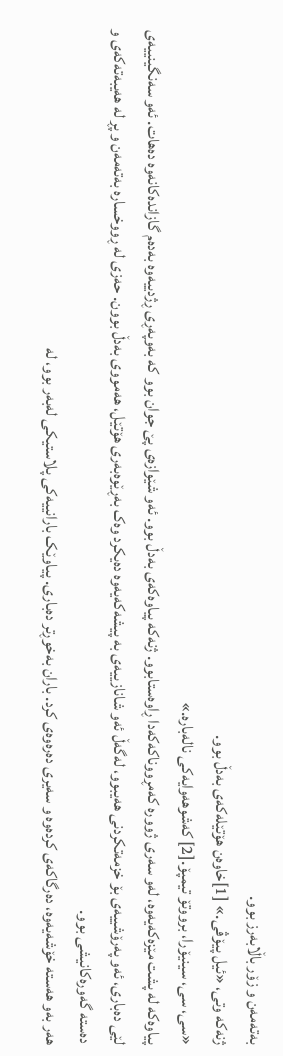بەتەمەن و زۆر باڵابەرز بوو.
ژنەکە وتی، «ئیل پیۆڤی.» [1]خاوەن هۆتێلەکەی بەدڵ بوو.
«سی، سی، سینیۆرا، برووتۆ تیمپۆ.[2] کەشوهەوایەکی نالەبارە.»
پیاوەکە لە پشت مێزەکەیەوە، لەو سەری ژوورە کەمڕووناکەکەدا ڕاوەستابوو. ژنەکە پیاوەکەی بەدڵ بوو. ئەو شێوازەی پێ جوان بوو کە بەوپەڕی ڕژدییەوە بەدەم گازاندەکانەوە دەهات. ئەو سەنگینییەی لێی دەباری، ئەو پەرۆشییەی بۆ خزمەتکردنی هەیبوو، لەگەڵ ئەو شانازییەی بە پیشەکەیەوە دەیکرد وەک بەڕێوەبەری هۆتێل، هەمووی بەدڵ بوون. حەزی لە ڕووخسارە بەتەمەن و پڕ لە هەیبەتەکەی و دەستە گەورەکانیشی بوو.
هەر بەو هەستە خۆشەیەوە، دەرگاکەی کردەوە و سەیری دەرەوەی کرد. باران بەخوڕتر دەباری. پیاوێک بارانییەکی پلاستیکی لەبەر بوو، لە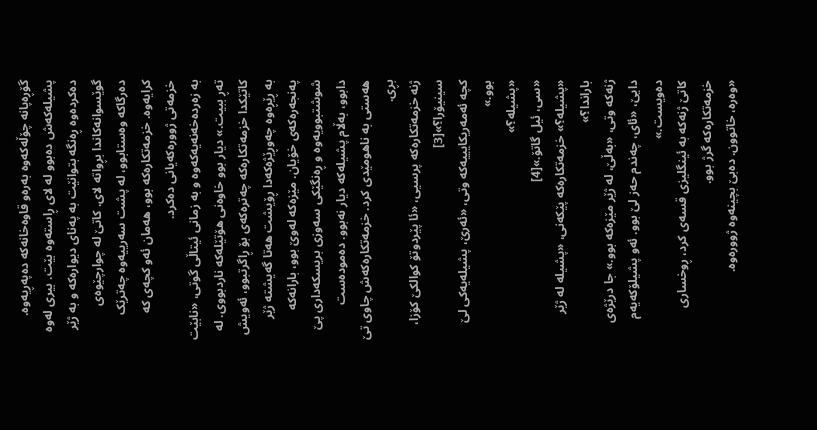گۆڕەپانە چۆڵەکەوە بەرەو قاوەخانەکە دەپەڕیەوە. پشیلەکەش دەبوو لە لای ڕاستەوە بێت. بیری لەوە دەکردەوە ڕەنگە بتوانێت بە پەنای دیوارەکە و بە ژێر گوێسوانەکاندا بڕواتە لای. کاتێ لە چوارچێوەی دەرگاکە وەستابوو، لە پشت سەرییەوە چەترێک کرایەوە. خزمەتکارەکە بوو، هەمان ئەو کچەی کە خزمەتی ژوورەکەیانی دەکرد.
بە زەردەخەنەیەکەوە و بە زمانی ئیتاڵی گوتی، «نابێت تەڕ ببیت.» دیار بوو خاوەنی هۆتێلەکە ناردبووی. لە کاتێکدا خزمەتکارەکە چەترەکەی بۆ ڕاگرتبوو، ئەویش بە ڕێڕەوە چەوڕێژەکەدا ڕۆیشت هەتا گەیشتە ژێر پەنجەرەکەی خۆیان. مێزەکە لەوێ بوو، بارانەکە شوشتبوویەوە و ڕەنگێکی سەوزی بریسکەداری پێ دابوو، بەڵام پشیلەکە دیار نەبوو. دەمودەست هەستی بە ناهومێدی کرد. خزمەتکارەکەش چاوی تێ بڕی.
ژنە خزمەتکارەکە پرسیی، «ئا پێردوتۆ کوالکێ کۆزا، سینیۆرا؟»[3]
کچە ئەمەریکایییەکە وتی، «ئەرێ، پشیلەیەکی لێ بوو.»
«پشیلە؟»
«سی، ئیل گاتۆ.»[4]
«پشیلە؟» خزمەتکارەکە پێکەنی، «پشیلە لە ژێر باراندا؟»
ژنەکە وتی، «بەڵێ، لە ژێر مێزەکە بوو.» جا درێژەی دایێ، «ئای، چەندم حەز لێ بوو. ئەو پشیلۆکەیەم دەویست.»
کاتێ ژنەکە بە ئینگلیزی قسەی کرد، ڕوخساری خزمەتکارەکە گرژ بوو.
«وەرە، خاتوون. دەبێ بچینەوە ژوورەوە.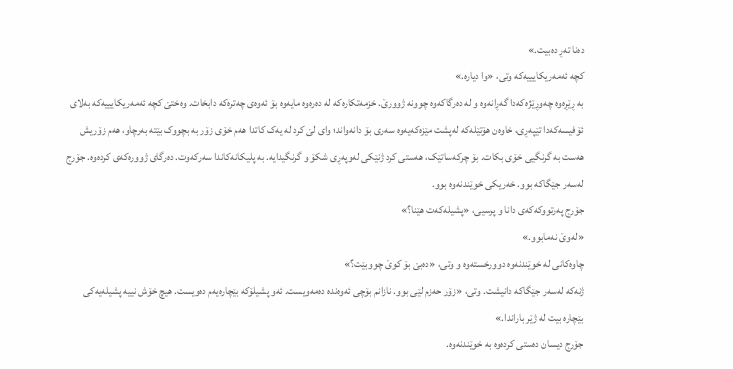دەنا تەڕ دەبیت.»
کچە ئەمەریکایییەکە وتی، «وا دیارە.»
بە ڕێڕەوە چەوڕێژەکەدا گەڕانەوە و لە دەرگاکەوە چوونە ژوورێ. خزمەتکارەکە لە دەرەوە مایەوە بۆ ئەوەی چەترەکە دابخات. وەختێ کچە ئەمەریکایییەکە بەلای ئۆفیسەکەدا تێپەڕی، خاوەن هۆتێلەکە لەپشت مێزەکەیەوە سەری بۆ دانەواند؛ وای لێ کرد لە یەک کاتدا هەم خۆی زۆر بە بچووک بێتە بەرچاو، هەم زۆریش هەست بە گرنگیی خۆی بکات. بۆ چرکەساتێک، هەستی کرد ژنێکی لەوپەڕی شکۆ و گرنگیدایە. بە پلیکانەکاندا سەرکەوت. دەرگای ژوورەکەی کردەوە. جۆرج لەسەر جێگاکە بوو. خەریکی خوێندنەوە بوو.
جۆرج پەرتووکەکەی دانا و پرسیی، «پشیلەکەت هێنا؟»
«لەوێ نەمابوو.»
چاوەکانی لە خوێندنەوە دوورخستەوە و وتی، «دەبێ بۆ کوێ چووبێت؟»
ژنەکە لەسەر جێگاکە دانیشت. وتی، «زۆر حەزم لێی بوو. نازانم بۆچی ئەوەندە دەمەویست. ئەو پشیلۆکە بێچارەیەم دەویست. هیچ خۆش نییە پشیلەیەکی بێچارە بیت لە ژێر باراندا.»
جۆرج دیسان دەستی کردەوە بە خوێندنەوە.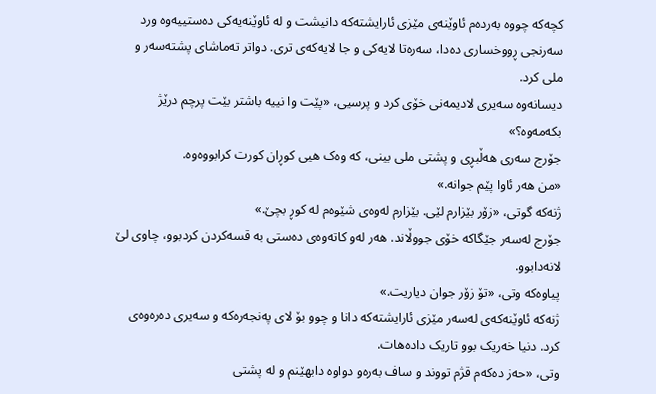کچەکە چووە بەردەم ئاوێنەی مێزی ئارایشتەکە دانیشت و لە ئاوێنەیەکی دەستییەوە ورد سەرنجی ڕووخساری دەدا، سەرەتا لایەکی و جا لایەکەی تری. دواتر تەماشای پشتەسەر و ملی کرد.
دیسانەوە سەیری لادیمەنی خۆی کرد و پرسیی، «پێت وا نییە باشتر بێت پرچم درێژ بکەمەوە؟»
جۆرج سەری هەڵبڕی و پشتی ملی بینی، کە وەک هیی کوڕان کورت کرابووەوە.
«من هەر ئاوا پێم جوانە.»
ژنەکە گوتی، «زۆر بێزارم لێی. بێزارم لەوەی شێوەم لە کوڕ بچێ.»
جۆرج لەسەر جێگاکە خۆی جووڵاند. هەر لەو کاتەوەی دەستی بە قسەکردن کردبوو، چاوی لێ لانەدابوو.
پیاوەکە وتی، «تۆ زۆر جوان دیاریت.»
ژنەکە ئاوێنەکەی لەسەر مێزی ئارایشتەکە دانا و چوو بۆ لای پەنجەرەکە و سەیری دەرەوەی کرد. دنیا خەریک بوو تاریک دادەهات.
وتی، «حەز دەکەم قژم تووند و ساف بەرەو دواوە دابهێنم و لە پشتی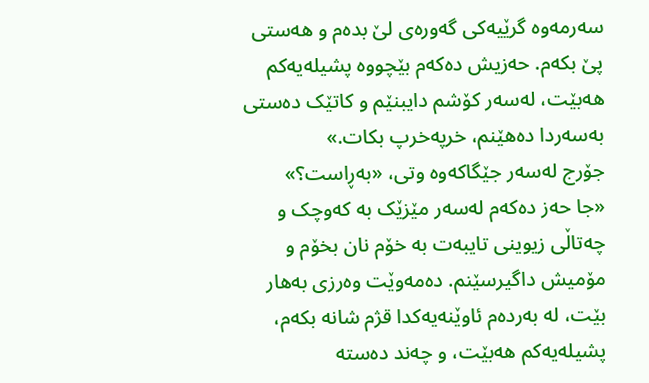سەرمەوە گرێیەکی گەورەی لێ بدەم و هەستی پێ بکەم. حەزیش دەکەم بێچووە پشیلەیەکم هەبێت، لەسەر کۆشم دایبنێم و کاتێک دەستی بەسەردا دەهێنم، خرپەخرپ بکات.»
جۆرج لەسەر جێگاکەوە وتی، «بەڕاست؟»
«جا حەز دەکەم لەسەر مێزێک بە کەوچک و چەتاڵی زیوینی تایبەت بە خۆم نان بخۆم و مۆمیش داگیرسێنم. دەمەوێت وەرزی بەهار بێت، لە بەردەم ئاوێنەیەکدا قژم شانە بکەم، پشیلەیەکم هەبێت، و چەند دەستە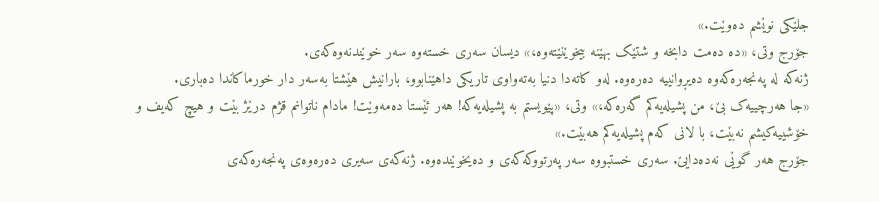جلێکی نوێشم دەوێت.»
جۆرج وتی، «دە دەمت دابخە و شتێک بهێنە بیخوێنێتەوە،» دیسان سەری خستەوە سەر خوێندنەوەکەی.
ژنەکە لە پەنجەرەکەوە دەیڕوانییە دەرەوە. لەو کاتەدا دنیا بەتەواوی تاریکی داهێنابوو، بارانیش هێشتا بەسەر دار خورماکاندا دەباری.
«جا هەرچییەک بێ، من پشیلەیەکم گەرەکە،» وتی، «پێویستم بە پشیلەیەکە! هەر ئێستا دەمەوێت! مادام ناتوانم قژم درێژ بێت و هیچ کەیف و خۆشییەکیشم نەبێت، با لانی کەم پشیلەیەکم هەبێت.»
جۆرج هەر گوێی نەدەدایێ. سەری خستبووە سەر پەرتووکەکەی و دەیخوێندەوە. ژنەکەی سەیری دەرەوەی پەنجەرەکەی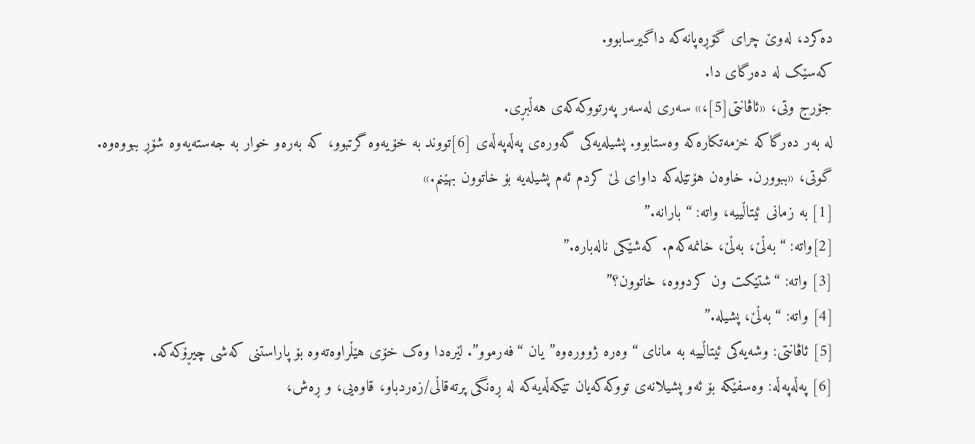دەکرد، لەوێ چرای گۆڕەپانەکە داگیرسابوو.
کەسێک لە دەرگای دا.
جۆرج وتی، «ئاڤانتی[5]،» سەری لەسەر پەرتووکەکەی هەڵبڕی.
لە بەر دەرگاکە خزمەتکارەکە وەستابوو. پشیلەیەکی گەورەی پەڵەپەڵەی [6]تووند بە خۆیەوە گرتبوو، کە بەرەو خوار بە جەستەیەوە شۆڕ ببووەوە.
گوتی، «ببوورن. خاوەن هۆتێلەکە داوای لێ کردم ئەم پشیلەیە بۆ خاتوون بهێنم.»
[1] بە زمانی ئیتاڵییە، واتە: “بارانە.”
[2]واتە: “بەڵێ، بەڵێ، خانمەکەم. کەشێکی نالەبارە.”
[3] واتە: “شتێکت ون کردووە، خاتوون؟”
[4] واتە: “بەڵێ، پشیلە.”
[5] ئاڤانتی: وشەیەکی ئیتاڵییە بە مانای “وەرە ژوورەوە” یان “فەرموو”. لێرەدا وەک خۆی هێڵراوەتەوە بۆ پاراستنی کەشی چیڕۆکەکە.
[6] پەڵەپەڵە: وەسفێکە بۆ ئەو پشیلانەی تووکەکەیان تێکەڵەیەکە لە ڕەنگی پرتەقاڵی/زەردباو، قاوەیی، و ڕەش،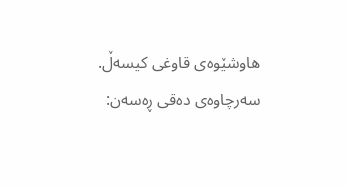هاوشێوەی قاوغی کیسەڵ.
سەرچاوەی دەقی ڕەسەن: